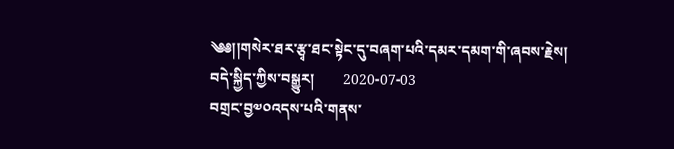༄༅།།གསེར་ཐར་རྩྭ་ཐང་སྟེང་དུ་བཞག་པའི་དམར་དམག་གི་ཞབས་རྗེས།
བདེ་སྐྱིད་ཀྱིས་བསྒྱུར།        2020-07-03
བགྲང་བྱ༧༠འདས་པའི་གནས་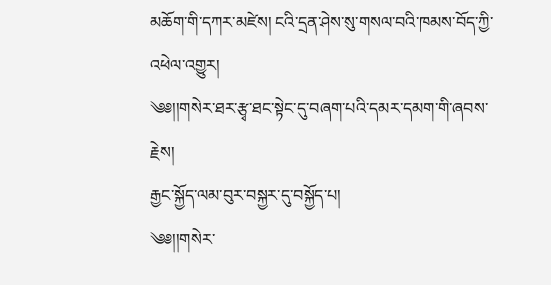མཆོག་གི་དཀར་མཛེས། ངའི་དྲན་ཤེས་སུ་གསལ་བའི་ཁམས་བོད་ཀྱི་འཕེལ་འགྱུར།
༄༅།།གསེར་ཐར་རྩྭ་ཐང་སྟེང་དུ་བཞག་པའི་དམར་དམག་གི་ཞབས་རྗེས།
རྒྱང་སྐྱོད་ལམ་བུར་བསྐྱར་དུ་བསྐྱོད་པ།
༄༅།།གསེར་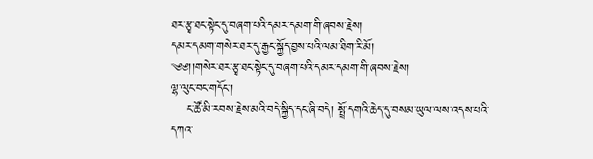ཐར་རྩྭ་ཐང་སྟེང་དུ་བཞག་པའི་དམར་དམག་གི་ཞབས་རྗེས།
དམར་དམག་གསེར་ཐར་དུ་རྒྱང་སྐྱོད་བྱས་པའི་ལམ་ཐིག་རི་མོ།
༄༅།།གསེར་ཐར་རྩྭ་ཐང་སྟེང་དུ་བཞག་པའི་དམར་དམག་གི་ཞབས་རྗེས།
ལྷ་ལུང་བང་གདོང་།
    ང་ཚོ་མི་རབས་རྗེས་མའི་བདེ་སྐྱིད་དང་ཞི་བདེ། སྤྲོ་དགའི་ཆེད་དུ་བསམ་ཡུལ་ལས་འདས་པའི་དཀའ་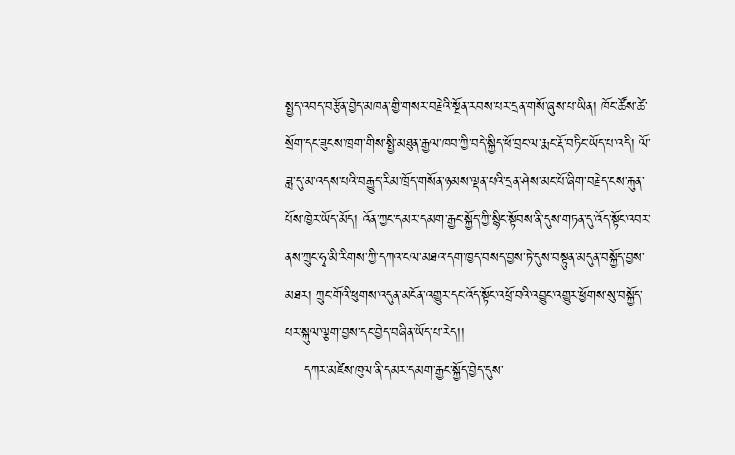སྤྱད་འབད་བརྩོན་བྱེད་མཁན་གྱི་གསར་བརྗེའི་སྔོན་རབས་པར་དྲན་གསོ་ཞུས་པ་ཡིན། ཁོང་ཚོས་ཚེ་སྲོག་དང་ཟུངས་ཁྲག་གིས་སྤྱི་མཐུན་རྒྱལ་ཁབ་ཀྱི་བདེ་སྐྱིད་ཕོ་བྲང་ལ་རྨང་རྡོ་བཏིང་ཡོད་པ་འདི། ལོ་ཟླ་དུ་མ་འདས་པའི་བརྒྱུད་རིམ་ཁྲོད་གསོན་ཉམས་ལྡན་པའི་དྲན་ཤེས་མང་པོ་ཞིག་བརྗེད་ངས་རྐུན་པོས་ཁྱེར་ཡོད་མོད། འོན་ཀྱང་དམར་དམག་རྒྱང་སྐྱོད་ཀྱི་སྙིང་སྟོབས་ནི་དུས་གཏན་དུ་འོད་སྟོང་འབར་ནས་ཀྲུང་ཧྭ་མི་རིགས་ཀྱི་དཀའ་ངལ་མཐའ་དག་ཁྱད་བསད་བྱས་ཏེ་དུས་བསྟུན་མདུན་བསྐྱོད་བྱས་མཐར། ཀྲུང་གོའི་ཕུགས་འདུན་མངོན་འགྱུར་དང་འོད་སྟོང་འཕྲོ་བའི་འབྱུང་འགྱུར་ཕྱོགས་སུ་བསྐྱོད་པར་སྐུལ་ལྕག་བྱས་དང་བྱེད་བཞིན་ཡོད་པ་རེད།།
    དཀར་མཛེས་ཁུལ་ནི་དམར་དམག་རྒྱང་སྐྱོད་བྱེད་དུས་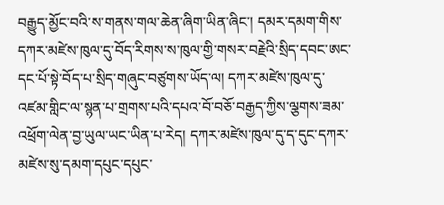བརྒྱུད་མྱོང་བའི་ས་གནས་གལ་ཆེན་ཞིག་ཡིན་ཞིང་། དམར་དམག་གིས་དཀར་མཛེས་ཁུལ་དུ་བོད་རིགས་ས་ཁུལ་གྱི་གསར་བརྗེའི་སྲིད་དབང་ཨང་དང་པོ་སྟེ་བོད་པ་སྲིད་གཞུང་བཙུགས་ཡོད་ལ། དཀར་མཛེས་ཁུལ་དུ་འཛམ་གླིང་ལ་སྙན་པ་གྲགས་པའི་དཔའ་བོ་བཅོ་བརྒྱད་ཀྱིས་ལྕགས་ཟམ་འཕྲོག་ལེན་བྱ་ཡུལ་ཡང་ཡིན་པ་རེད། དཀར་མཛེས་ཁུལ་དུ་ད་དུང་དཀར་མཛེས་སུ་དམག་དཔུང་དཔུང་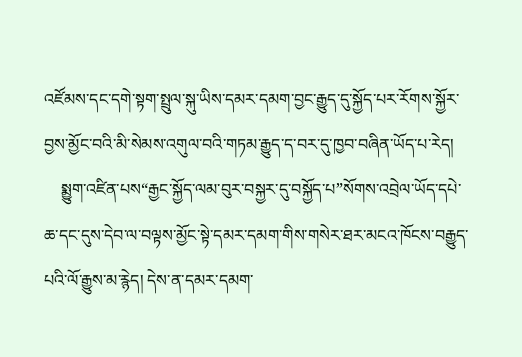འཛོམས་དང་དགེ་སྟག་སྤྲུལ་སྐུ་ཡིས་དམར་དམག་བྱང་རྒྱུད་དུ་སྐྱོད་པར་རོགས་སྐྱོར་བྱས་མྱོང་བའི་མི་སེམས་འགུལ་བའི་གཏམ་རྒྱུད་ད་བར་དུ་ཁྱབ་བཞིན་ཡོད་པ་རེད།
    སྨྱུག་འཛིན་པས“རྒྱང་སྐྱོད་ལམ་བུར་བསྐྱར་དུ་བསྐྱོད་པ”སོགས་འབྲེལ་ཡོད་དཔེ་ཆ་དང་དུས་དེབ་ལ་བལྟས་མྱོང་སྟེ་དམར་དམག་གིས་གསེར་ཐར་མངའ་ཁོངས་བརྒྱུད་པའི་ལོ་རྒྱུས་མ་རྙེད། དེས་ན་དམར་དམག་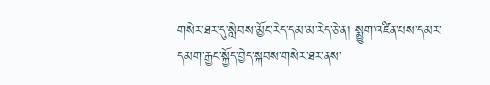གསེར་ཐར་དུ་སླེབས་མྱོང་རེད་དམ་མ་རེད་ཅེ་ན། སྨྱུག་འཛིན་པས་དམར་དམག་རྒྱང་སྐྱོད་བྱེད་སྐབས་གསེར་ཐར་ནས་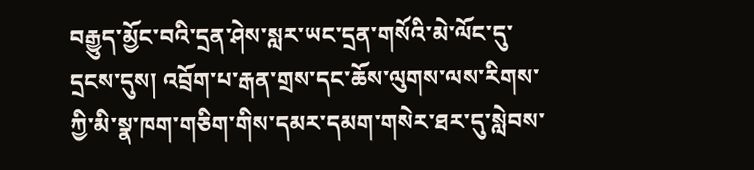བརྒྱུད་མྱོང་བའི་དྲན་ཤེས་སླར་ཡང་དྲན་གསོའི་མེ་ལོང་དུ་དྲངས་དུས། འབྲོག་པ་རྒན་གྲས་དང་ཆོས་ལུགས་ལས་རིགས་ཀྱི་མི་སྣ་ཁག་གཅིག་གིས་དམར་དམག་གསེར་ཐར་དུ་སླེབས་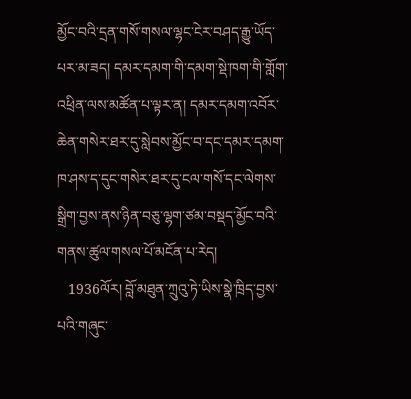མྱོང་བའི་དྲན་གསོ་གསལ་ལྷང་ངེར་བཤད་རྒྱུ་ཡོད་པར་མ་ཟད། དམར་དམག་གི་དམག་སྡེ་ཁག་གི་གློག་འཕྲིན་ལས་མཚོན་པ་ལྟར་ན། དམར་དམག་འབོར་ཆེན་གསེར་ཐར་དུ་སླེབས་མྱོང་བ་དང་དམར་དམག་ཁ་ཤས་ད་དུང་གསེར་ཐར་དུ་ངལ་གསོ་དང་ལེགས་སྒྲིག་བྱས་ནས་ཉིན་བཅུ་ལྷག་ཙམ་བསྡད་མྱོང་བའི་གནས་ཚུལ་གསལ་པོ་མངོན་པ་རེད།
   1936ལོར། བློ་མཐུན་ཀྲུའུ་ཏེ་ཡིས་སྣེ་ཁྲིད་བྱས་པའི་གཞུང་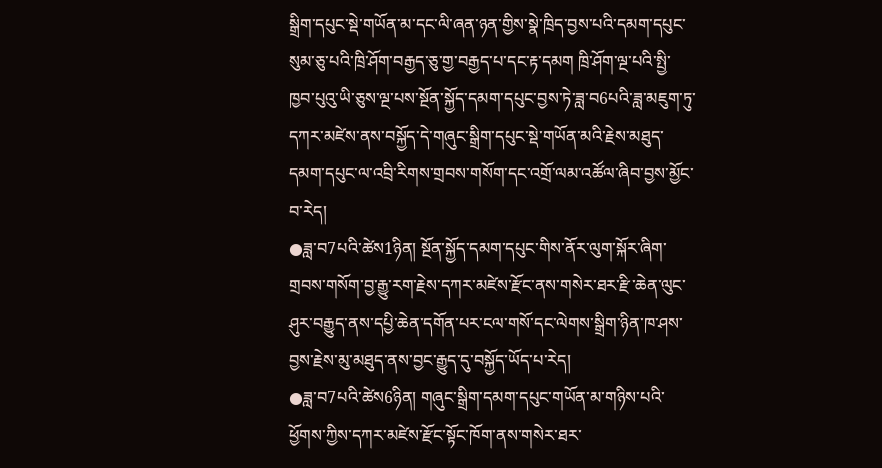སྒྲིག་དཔུང་སྡེ་གཡོན་མ་དང་ལི་ཞན་ཉན་གྱིས་སྣེ་ཁྲིད་བྱས་པའི་དམག་དཔུང་སུམ་ཅུ་པའི་ཁྲི་ཤོག་བརྒྱད་ཅུ་གྱ་བརྒྱད་པ་དང་རྟ་དམག ཁྲི་ཤོག་ལྔ་པའི་སྤྱི་ཁྱབ་པུའུ་ཡི་ཅུས་ལྔ་པས་སྔོན་སྐྱོད་དམག་དཔུང་བྱས་ཏེ་ཟླ་བ6པའི་ཟླ་མཇུག་ཏུ་དཀར་མཛེས་ནས་བསྐྱོད་དེ་གཞུང་སྒྲིག་དཔུང་སྡེ་གཡོན་མའི་རྗེས་མཐུད་དམག་དཔུང་ལ་འབྲི་རིགས་གྲབས་གསོག་དང་འགྲོ་ལམ་འཚོལ་ཞིབ་བྱས་མྱོང་བ་རེད།
●ཟླ་བ7པའི་ཚེས1ཉིན། སྔོན་སྐྱོད་དམག་དཔུང་གིས་ནོར་ལུག་སྐོར་ཞིག་གྲབས་གསོག་བྱ་རྒྱུ་རག་རྗེས་དཀར་མཛེས་རྫོང་ནས་གསེར་ཐར་རྫི་ཆེན་ལུང་ཤུར་བརྒྱུད་ནས་དཔྱི་ཆེན་དགོན་པར་ངལ་གསོ་དང་ལེགས་སྒྲིག་ཉིན་ཁ་ཤས་བྱས་རྗེས་མུ་མཐུད་ནས་བྱང་རྒྱུད་དུ་བསྐྱོད་ཡོད་པ་རེད།
●ཟླ་བ7པའི་ཚེས6ཉིན། གཞུང་སྒྲིག་དམག་དཔུང་གཡོན་མ་གཉིས་པའི་ཕྱོགས་ཀྱིས་དཀར་མཛེས་རྫོང་སྟོང་ཁོག་ནས་གསེར་ཐར་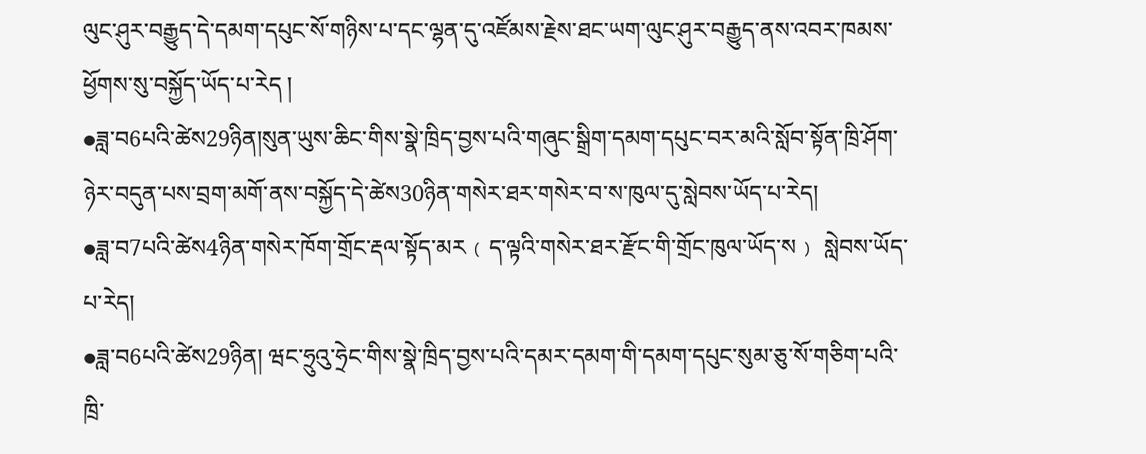ལུང་ཤུར་བརྒྱུད་དེ་དམག་དཔུང་སོ་གཉིས་པ་དང་ལྷན་དུ་འཛོམས་རྗེས་ཐང་ཡག་ལུང་ཤུར་བརྒྱུད་ནས་འབར་ཁམས་ཕྱོགས་སུ་བསྐྱོད་ཡོད་པ་རེད །
●ཟླ་བ6པའི་ཚེས29ཉིན།སུན་ཡུས་ཆིང་གིས་སྣེ་ཁྲིད་བྱས་པའི་གཞུང་སྒྲིག་དམག་དཔུང་བར་མའི་སློབ་སྟོན་ཁྲི་ཤོག་ཉེར་བདུན་པས་བྲག་མགོ་ནས་བསྐྱོད་དེ་ཚེས30ཉིན་གསེར་ཐར་གསེར་བ་ས་ཁུལ་དུ་སླེབས་ཡོད་པ་རེད།
●ཟླ་བ7པའི་ཚེས4ཉིན་གསེར་ཁོག་གྲོང་རྡལ་སྟོད་མར﹙ད་ལྟའི་གསེར་ཐར་རྫོང་གི་གྲོང་ཁུལ་ཡོད་ས﹚ སླེབས་ཡོད་པ་རེད།
●ཟླ་བ6པའི་ཚེས29ཉིན། ཝང་ཧྲུའུ་ཧྲེང་གིས་སྣེ་ཁྲིད་བྱས་པའི་དམར་དམག་གི་དམག་དཔུང་སུམ་ཅུ་སོ་གཅིག་པའི་ཁྲི་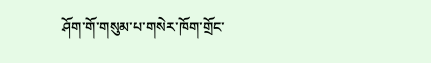ཤོག་གོ་གསུམ་པ་གསེར་ཁོག་གྲོང་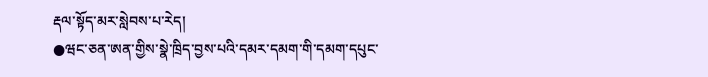རྡལ་སྟོད་མར་སླེབས་པ་རེད།
●ཝང་ཅན་ཨན་གྱིས་སྣེ་ཁྲིད་བྱས་པའི་དམར་དམག་གི་དམག་དཔུང་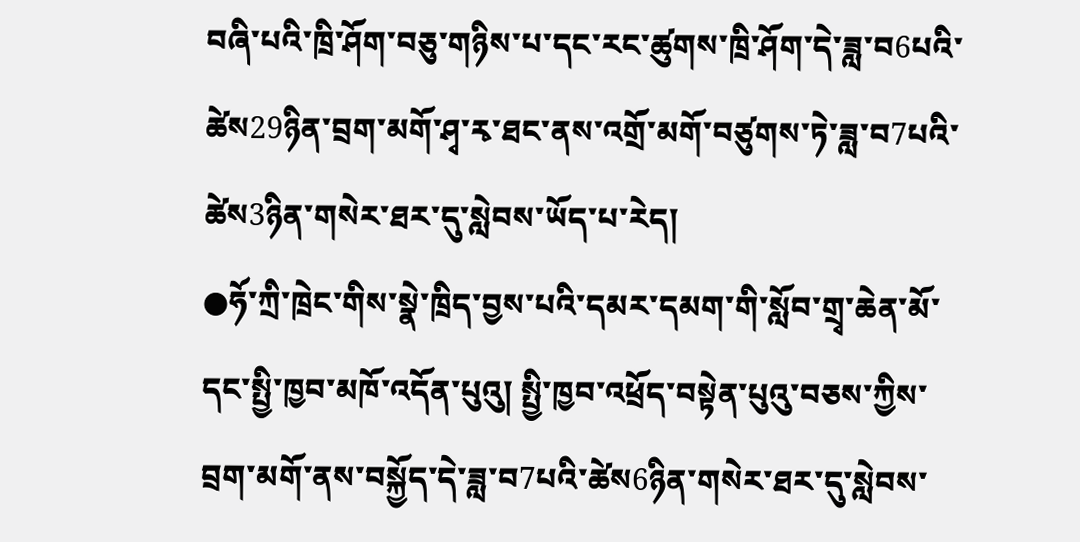བཞི་པའི་ཁྲི་ཤོག་བཅུ་གཉིས་པ་དང་རང་ཚུགས་ཁྲི་ཤོག་དེ་ཟླ་བ6པའི་ཚེས29ཉིན་བྲག་མགོ་ཤྭ་རྭ་ཐང་ནས་འགྲོ་མགོ་བཙུགས་ཏེ་ཟླ་བ7པའི་ཚེས3ཉིན་གསེར་ཐར་དུ་སླེབས་ཡོད་པ་རེད།
●ཧོ་ཀྲི་ཁྲེང་གིས་སྣེ་ཁྲིད་བྱས་པའི་དམར་དམག་གི་སློབ་གྲྭ་ཆེན་མོ་དང་སྤྱི་ཁྱབ་མཁོ་འདོན་པུའུ། སྤྱི་ཁྱབ་འཕྲོད་བསྟེན་པུའུ་བཅས་ཀྱིས་བྲག་མགོ་ནས་བསྐྱོད་དེ་ཟླ་བ7པའི་ཚེས6ཉིན་གསེར་ཐར་དུ་སླེབས་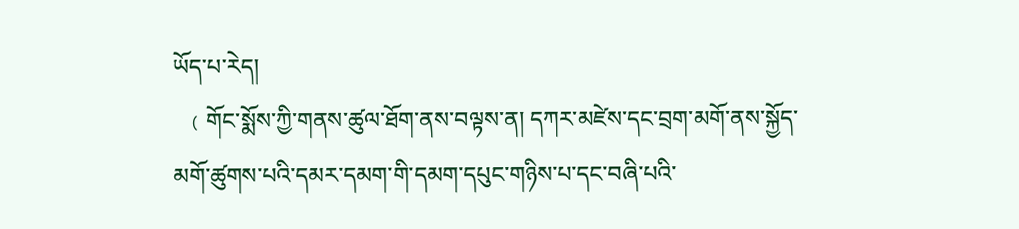ཡོད་པ་རེད།
  ﹙གོང་སྨོས་ཀྱི་གནས་ཚུལ་ཐོག་ནས་བལྟས་ན། དཀར་མཛེས་དང་བྲག་མགོ་ནས་སྐྱོད་མགོ་ཚུགས་པའི་དམར་དམག་གི་དམག་དཔུང་གཉིས་པ་དང་བཞི་པའི་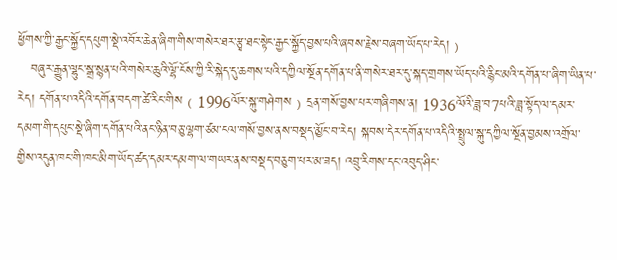ཕྱོགས་ཀྱི་རྒྱང་སྐྱོད་དཔུག་སྡེ་འབོར་ཆེན་ཞིག་གིས་གསེར་ཐར་རྩྭ་ཐང་སྟེང་རྒྱང་སྐྱོད་བྱས་པའི་ཞབས་རྗེས་བཞག་ཡོད་པ་རེད།﹚
   བཞུར་རྒྱུན་ལྷུང་སྒྲ་སྙན་པའི་གསེར་ཆུའི་ལྷོ་ངོས་ཀྱི་རི་སྐེད་དུ་ཆགས་པའི་དཀྱིལ་སྔོན་དགོན་པ་ནི་གསེར་ཐར་དུ་སྐད་གྲགས་ཡོད་པའི་རྙིང་མའི་དགོན་པ་ཞིག་ཡིན་པ་རེད། དགོན་པ་འདིའི་དགོན་བདག་ཚེ་རིང་གིས﹙1996ལོར་སྐུ་གཤེགས﹚དྲན་གསོ་བྱས་པར་གཞིགས་ན། 1936ལོའི་ཟླ་བ7པའི་ཟླ་སྟོད་ལ་དམར་དམག་གི་དཔུང་སྡེ་ཞིག་དགོན་པའི་ནང་ཉིན་བཅུ་ལྷག་ཙམ་ངལ་གསོ་བྱས་ནས་བསྡད་མྱོང་བ་རེད། སྐབས་དེར་དགོན་པ་འདིའི་སྤྲུལ་སྐུ་དཀྱིལ་སྔོན་བྱམས་འགྲོལ་གྱིས་འདུན་ཁང་གི་ཁང་མིག་ཡོད་ཚད་དམར་དམག་ལ་གཡར་ནས་བསྡད་བཅུག་པར་མ་ཟད། འབྲུ་རིགས་དང་འབུད་ཤིང་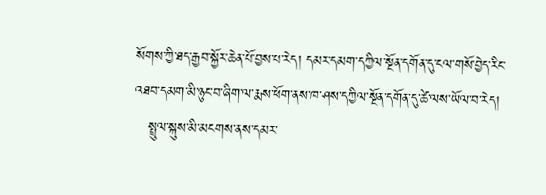སོགས་ཀྱི་ཐད་རྒྱབ་སྐྱོར་ཆེན་པོ་བྱས་པ་རེད། དམར་དམག་དཀྱིལ་སྔོན་དགོན་དུ་ངལ་གསོ་བྱེད་རིང་འཐབ་དམག་མི་ཉུང་བ་ཞིག་ལ་རྨས་ཕོག་ནས་ཁ་ཤས་དཀྱིལ་སྔོན་དགོན་དུ་ཚེ་ལས་ཡོལ་བ་རེད།
   སྤྲུལ་སྐུས་མི་མངགས་ནས་དམར་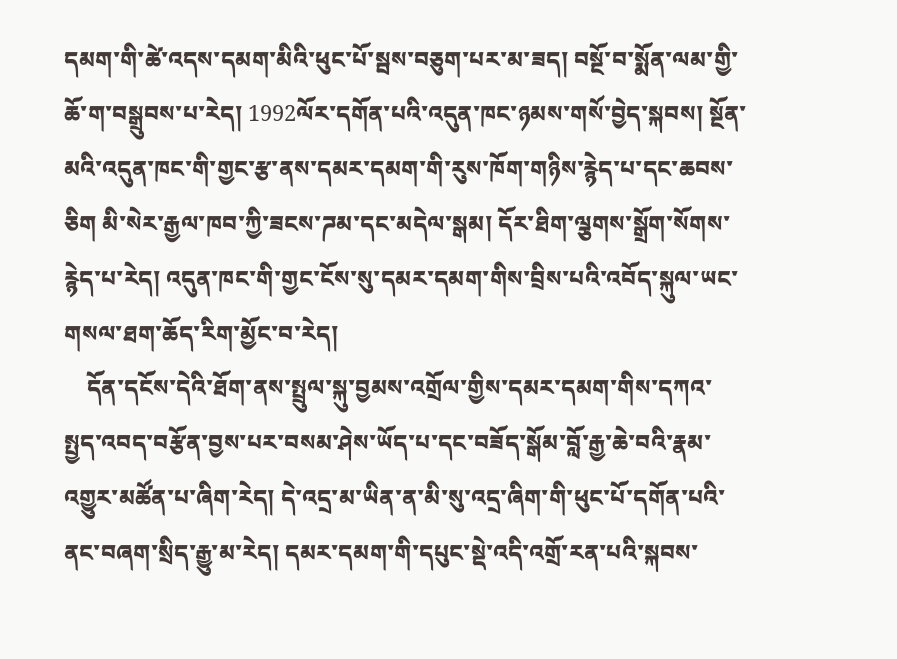དམག་གི་ཚེ་འདས་དམག་མིའི་ཕུང་པོ་སྦས་བཅུག་པར་མ་ཟད། བསྔོ་བ་སྨོན་ལམ་གྱི་ཆོ་ག་བསྒྲུབས་པ་རེད། 1992ལོར་དགོན་པའི་འདུན་ཁང་ཉམས་གསོ་བྱེད་སྐབས། སྔོན་མའི་འདུན་ཁང་གི་གྱང་རྩ་ནས་དམར་དམག་གི་རུས་ཁོག་གཉིས་རྙེད་པ་དང་ཆབས་ཅིག མི་སེར་རྒྱལ་ཁབ་ཀྱི་ཟངས་ཌམ་དང་མདེལ་སྒམ། དོར་ཐིག་ལྕགས་སྒྲོག་སོགས་རྙེད་པ་རེད། འདུན་ཁང་གི་གྱང་ངོས་སུ་དམར་དམག་གིས་བྲིས་པའི་འབོད་སྐུལ་ཡང་གསལ་ཐག་ཆོད་རིག་མྱོང་བ་རེད།
    དོན་དངོས་དེའི་ཐོག་ནས་སྤྲུལ་སྐུ་བྱམས་འགྲོལ་གྱིས་དམར་དམག་གིས་དཀའ་སྤྱད་འབད་བརྩོན་བྱས་པར་བསམ་ཤེས་ཡོད་པ་དང་བཟོད་སྒོམ་བློ་རྒྱ་ཆེ་བའི་རྣམ་འགྱུར་མཚོན་པ་ཞིག་རེད། དེ་འདྲ་མ་ཡིན་ན་མི་སུ་འདྲ་ཞིག་གི་ཕུང་པོ་དགོན་པའི་ནང་བཞག་སྲིད་རྒྱུ་མ་རེད། དམར་དམག་གི་དཔུང་སྡེ་འདི་འགྲོ་རན་པའི་སྐབས་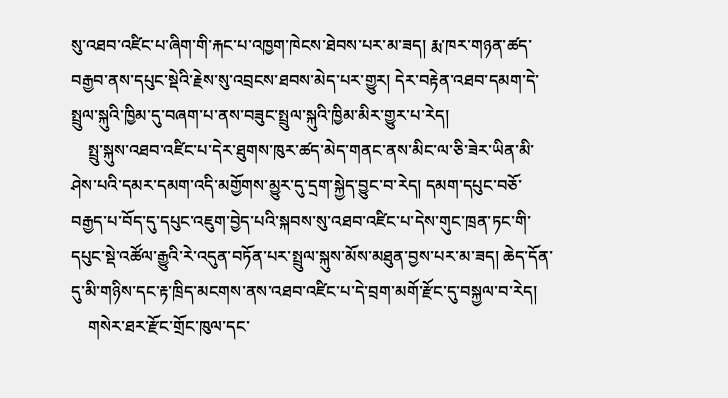སུ་འཐབ་འཛིང་པ་ཞིག་གི་རྐང་པ་འཁྱག་ཁེངས་ཐེབས་པར་མ་ཟད། རྨ་ཁར་གཉན་ཚད་བརྒྱབ་ནས་དཔུང་སྡེའི་རྗེས་སུ་འབྲངས་ཐབས་མེད་པར་གྱུར། དེར་བརྟེན་འཐབ་དམག་དེ་སྤྲུལ་སྐུའི་ཁྱིམ་དུ་བཞག་པ་ནས་བཟུང་སྤྲུལ་སྐུའི་ཁྱིམ་མིར་གྱུར་པ་རེད།
    སྤྲུ་སྐུས་འཐབ་འཛིང་པ་དེར་ཐུགས་ཁུར་ཚད་མེད་གནང་ནས་མིང་ལ་ཅི་ཟེར་ཡིན་མི་ཤེས་པའི་དམར་དམག་འདི་མགྱོགས་མྱུར་དུ་དྲག་སྐྱེད་བྱུང་བ་རེད། དམག་དཔུང་བཅོ་བརྒྱད་པ་བོད་དུ་དཔུང་འཇུག་བྱེད་པའི་སྐབས་སུ་འཐབ་འཛིང་པ་དེས་གུང་ཁྲན་ཏང་གི་དཔུང་སྡེ་འཚོལ་རྒྱུའི་རེ་འདུན་བཏོན་པར་སྤྲུལ་སྐུས་མོས་མཐུན་བྱས་པར་མ་ཟད། ཆེད་དོན་དུ་མི་གཉིས་དང་རྟ་ཁྲིད་མངགས་ནས་འཐབ་འཛིང་པ་དེ་བྲག་མགོ་རྫོང་དུ་བསྐྱལ་བ་རེད།
    གསེར་ཐར་རྫོང་གྲོང་ཁུལ་དང་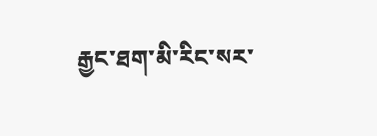རྒྱང་ཐག་མི་རིང་སར་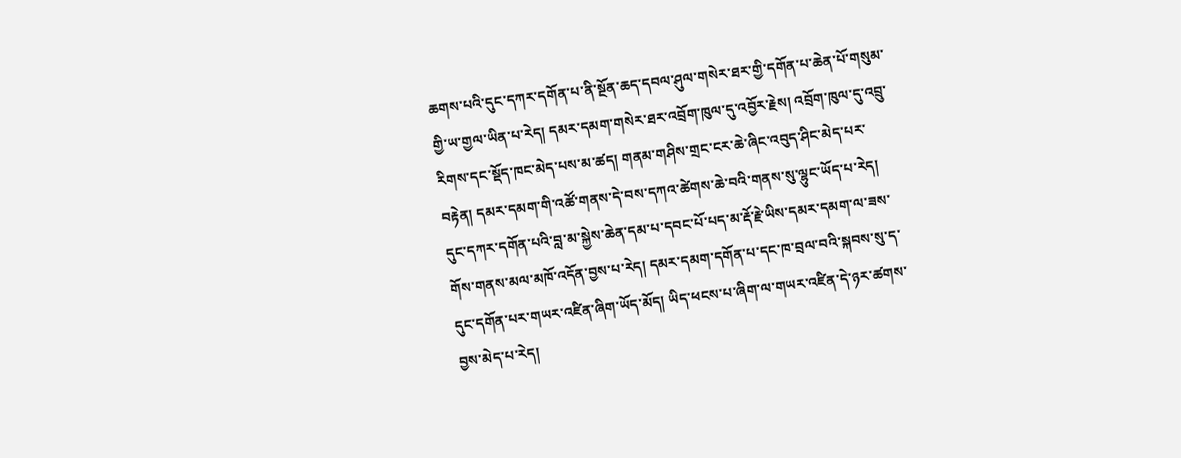ཆགས་པའི་དུང་དཀར་དགོན་པ་ནི་སྔོན་ཆད་དབལ་ཤུལ་གསེར་ཐར་གྱི་དགོན་པ་ཆེན་པོ་གསུམ་གྱི་ཡ་གྱལ་ཡིན་པ་རེད། དམར་དམག་གསེར་ཐར་འབྲོག་ཁུལ་དུ་འབྱོར་རྗེས། འབྲོག་ཁུལ་དུ་འབྲུ་རིགས་དང་སྡོད་ཁང་མེད་པས་མ་ཚད། གནམ་གཤིས་གྲང་ངར་ཆེ་ཞིང་འབུད་ཤིང་མེད་པར་བརྟེན། དམར་དམག་གི་འཚོ་གནས་དེ་བས་དཀའ་ཚེགས་ཆེ་བའི་གནས་སུ་ལྷུང་ཡོད་པ་རེད། དུང་དཀར་དགོན་པའི་བླ་མ་སྐྱེས་ཆེན་དམ་པ་དབང་པོ་པད་མ་རྡོ་རྗེ་ཡིས་དམར་དམག་ལ་ཟས་གོས་གནས་མལ་མཁོ་འདོན་བྱས་པ་རེད། དམར་དམག་དགོན་པ་དང་ཁ་བྲལ་བའི་སྐབས་སུ་ད་དུང་དགོན་པར་གཡར་འཛིན་ཞིག་ཡོད་མོད། ཡིད་ཕངས་པ་ཞིག་ལ་གཡར་འཛིན་དེ་ཉར་ཚགས་བྱས་མེད་པ་རེད།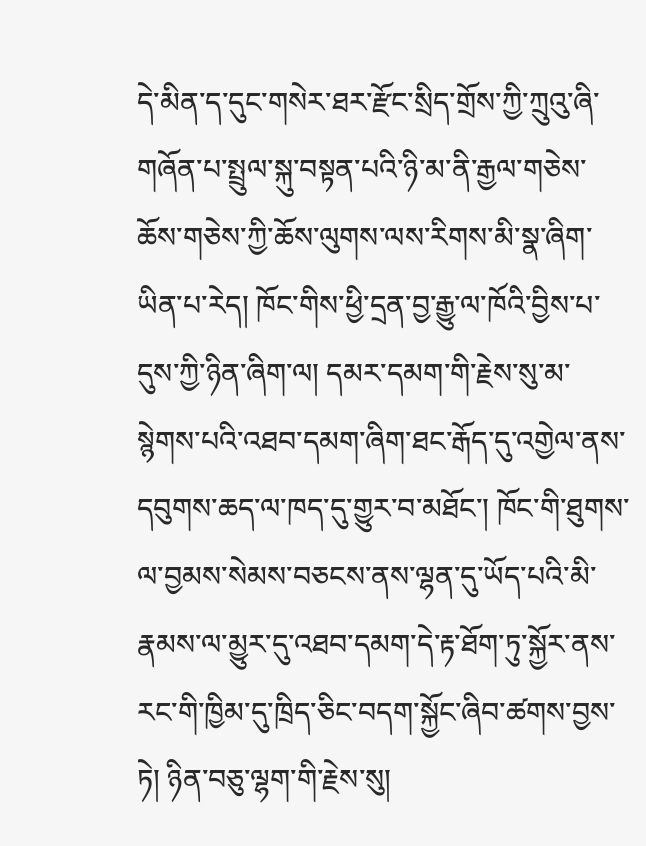དེ་མིན་ད་དུང་གསེར་ཐར་རྫོང་སྲིད་གྲོས་ཀྱི་ཀྲུའུ་ཞི་གཞོན་པ་སྤྲུལ་སྐུ་བསྟན་པའི་ཉི་མ་ནི་རྒྱལ་གཅེས་ཆོས་གཅེས་ཀྱི་ཆོས་ལུགས་ལས་རིགས་མི་སྣ་ཞིག་ཡིན་པ་རེད། ཁོང་གིས་ཕྱི་དྲན་བྱ་རྒྱུ་ལ་ཁོའི་བྱིས་པ་དུས་ཀྱི་ཉིན་ཞིག་ལ། དམར་དམག་གི་རྗེས་སུ་མ་སྙེགས་པའི་འཐབ་དམག་ཞིག་ཐང་རྒོད་དུ་འགྱེལ་ནས་དབུགས་ཆད་ལ་ཁད་དུ་གྱུར་བ་མཐོང་། ཁོང་གི་ཐུགས་ལ་བྱམས་སེམས་བཅངས་ནས་ལྷན་དུ་ཡོད་པའི་མི་རྣམས་ལ་མྱུར་དུ་འཐབ་དམག་དེ་རྟ་ཐོག་ཏུ་སྐྱོར་ནས་རང་གི་ཁྱིམ་དུ་ཁྲིད་ཅིང་བདག་སྐྱོང་ཞིབ་ཚགས་བྱས་ཏེ། ཉིན་བཅུ་ལྷག་གི་རྗེས་སུ།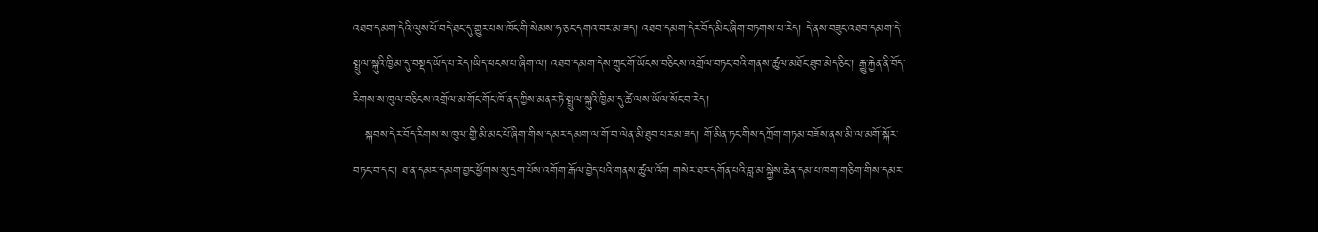འཐབ་དམག་དེའི་ལུས་པོ་བདེ་ཐང་དུ་གྱུར་པས་ཁོང་གི་སེམས་ཧ་ཅང་དགའ་བར་མ་ཟད། འཐབ་དམག་དེར་བོད་མིང་ཞིག་བཏགས་པ་རེད། དེ་ནས་བཟུང་འཐབ་དམག་དེ་སྤྲུལ་སྐུའི་ཁྱིམ་དུ་བསྡད་ཡོད་པ་རེད།ཡིད་ཕངས་པ་ཞིག་ལ། འཐབ་དམག་དེས་ཀྲུང་གོ་ཡོངས་བཅིངས་འགྲོལ་བཏང་བའི་གནས་ཚུལ་མཐོང་ཐུབ་མེད་ཅིང་། རྒྱུ་རྐྱེན་ནི་བོད་རིགས་ས་ཁུལ་བཅིངས་འགྲོལ་མ་གོང་གོང་ཁོ་ནད་ཀྱིས་མནར་ཏེ་སྤྲུལ་སྐུའི་ཁྱིམ་དུ་ཚེ་ལས་ཡོལ་སོང་བ་རེད།
   སྐབས་དེར་བོད་རིགས་ས་ཁུལ་གྱི་མི་མང་པོ་ཞིག་གིས་དམར་དམག་ལ་གོ་བ་ལེན་མི་ཐུབ་པར་མ་ཟད། གོ་མིན་ཏང་གིས་དཀྲོག་གཏམ་བཟོས་ནས་མི་ལ་མགོ་སྐོར་བཏང་བ་དང་། ཐ་ན་དམར་དམག་བྱང་ཕྱོགས་སུ་དྲག་པོས་འགོག་རྒོལ་བྱེད་པའི་གནས་ཚུལ་འོག གསེར་ཐར་དགོན་པའི་བླ་མ་སྐྱེས་ཆེན་དམ་པ་ཁག་གཅིག་གིས་དམར་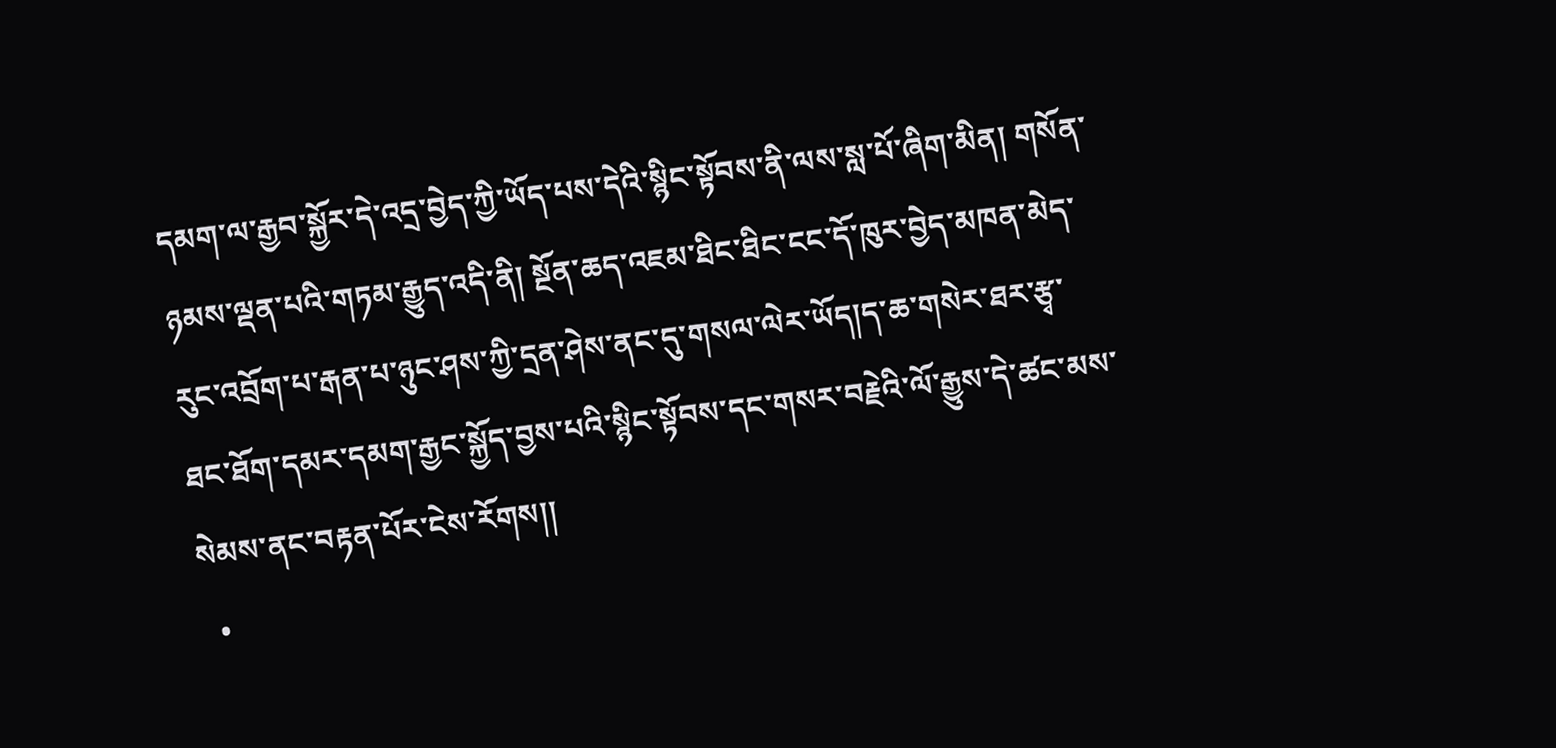དམག་ལ་རྒྱབ་སྐྱོར་དེ་འདྲ་བྱེད་ཀྱི་ཡོད་པས་དེའི་སྙིང་སྟོབས་ནི་ལས་སླ་པོ་ཞིག་མིན། གསོན་ཉམས་ལྡན་པའི་གཏམ་རྒྱུད་འདི་ནི། སྔོན་ཆད་འཇམ་ཐིང་ཐིང་ངང་དོ་ཁུར་བྱེད་མཁན་མེད་རུང་འབྲོག་པ་རྒན་པ་ཉུང་ཤས་ཀྱི་དྲན་ཤེས་ནང་དུ་གསལ་ལེར་ཡོད།ད་ཆ་གསེར་ཐར་རྩྭ་ཐང་ཐོག་དམར་དམག་རྒྱང་སྐྱོད་བྱས་པའི་སྙིང་སྟོབས་དང་གསར་བརྗེའི་ལོ་རྒྱུས་དེ་ཚང་མས་སེམས་ནང་བརྟན་པོར་ངེས་རོགས།།
  •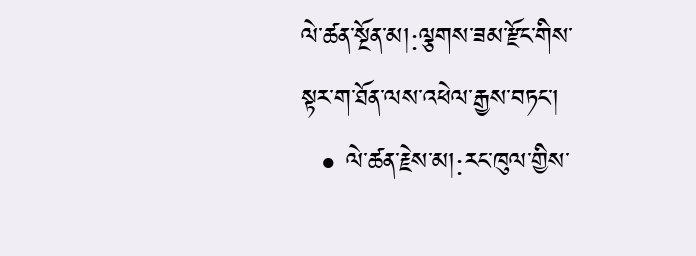ལེ་ཚན་སྔོན་མ།:ལྕགས་ཟམ་རྫོང་གིས་སྟར་ག་ཐོན་ལས་འཕེལ་རྒྱས་བཏང་།
  • ལེ་ཚན་རྗེས་མ།:རང་ཁུལ་གྱིས་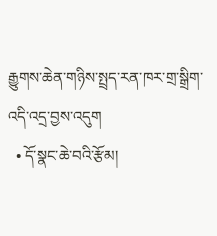རྒྱུགས་ཆེན་གཉིས་སྤྲད་རན་ཁར་གྲ་སྒྲིག་འདི་འདྲ་བྱས་འདུག
  • དོ་སྣང་ཆེ་བའི་རྩོམ།